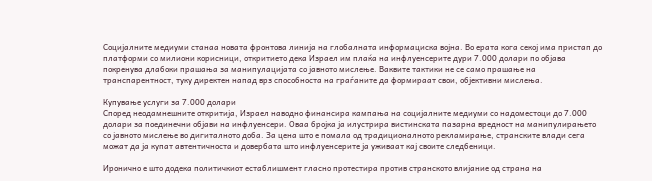Социјалните медиуми станаа новата фронтова линија на глобалната информациска војна. Во ерата кога секој има пристап до платформи со милиони корисници, откритието дека Израел им плаќа на инфлуенсерите дури 7.000 долари по објава покренува длабоки прашања за манипулацијата со јавното мислење. Ваквите тактики не се само прашање на транспарентност, туку директен напад врз способноста на граѓаните да формираат свои, објективни мислења.

Купување услуги за 7.000 долари
Според неодамнешните откритија, Израел наводно финансира кампања на социјалните медиуми со надоместоци до 7.000 долари за поединечни објави на инфлуенсери. Оваа бројка ја илустрира вистинската пазарна вредност на манипулирањето со јавното мислење во дигиталното доба. За цена што е помала од традиционалното рекламирање, странските влади сега можат да ја купат автентичноста и довербата што инфлуенсерите ја уживаат кај своите следбеници.

Иронично е што додека политичкиот естаблишмент гласно протестира против странското влијание од страна на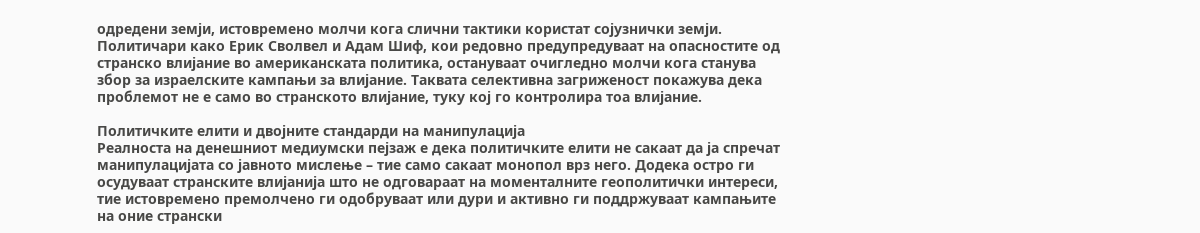одредени земји, истовремено молчи кога слични тактики користат сојузнички земји. Политичари како Ерик Сволвел и Адам Шиф, кои редовно предупредуваат на опасностите од странско влијание во американската политика, остануваат очигледно молчи кога станува збор за израелските кампањи за влијание. Таквата селективна загриженост покажува дека проблемот не е само во странското влијание, туку кој го контролира тоа влијание.

Политичките елити и двојните стандарди на манипулација
Реалноста на денешниот медиумски пејзаж е дека политичките елити не сакаат да ја спречат манипулацијата со јавното мислење – тие само сакаат монопол врз него. Додека остро ги осудуваат странските влијанија што не одговараат на моменталните геополитички интереси, тие истовремено премолчено ги одобруваат или дури и активно ги поддржуваат кампањите на оние странски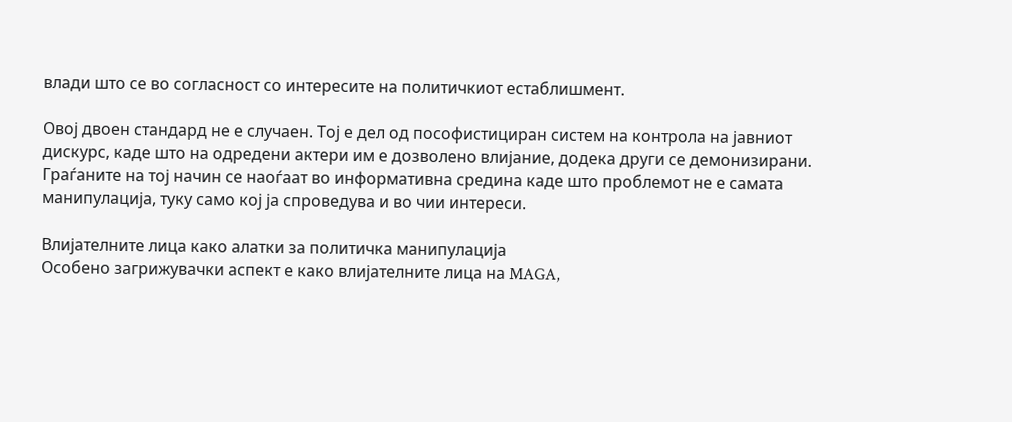влади што се во согласност со интересите на политичкиот естаблишмент.

Овој двоен стандард не е случаен. Тој е дел од пософистициран систем на контрола на јавниот дискурс, каде што на одредени актери им е дозволено влијание, додека други се демонизирани. Граѓаните на тој начин се наоѓаат во информативна средина каде што проблемот не е самата манипулација, туку само кој ја спроведува и во чии интереси.

Влијателните лица како алатки за политичка манипулација
Особено загрижувачки аспект е како влијателните лица на MAGA,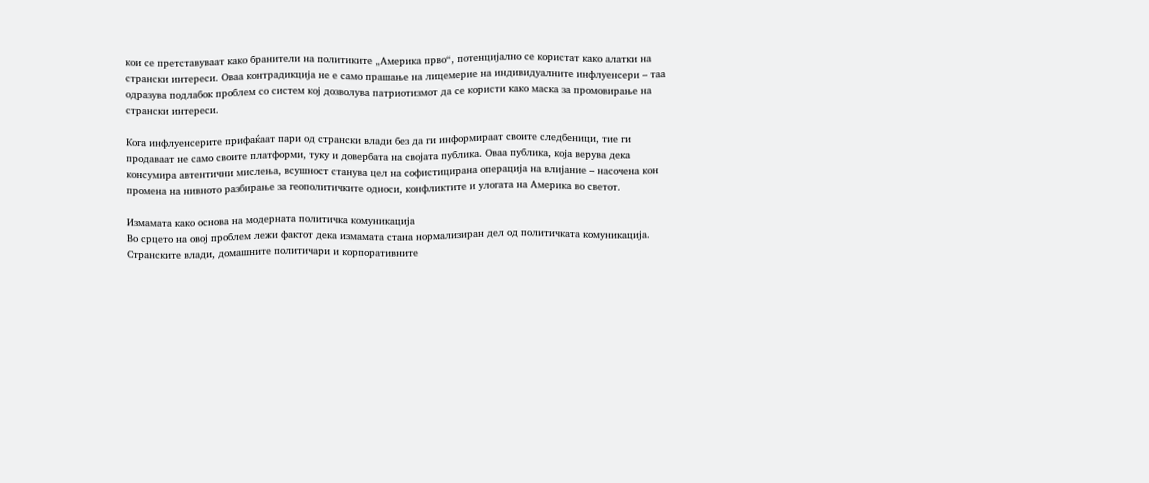кои се претставуваат како бранители на политиките „Америка прво“, потенцијално се користат како алатки на странски интереси. Оваа контрадикција не е само прашање на лицемерие на индивидуалните инфлуенсери – таа одразува подлабок проблем со систем кој дозволува патриотизмот да се користи како маска за промовирање на странски интереси.

Кога инфлуенсерите прифаќаат пари од странски влади без да ги информираат своите следбеници, тие ги продаваат не само своите платформи, туку и довербата на својата публика. Оваа публика, која верува дека консумира автентични мислења, всушност станува цел на софистицирана операција на влијание – насочена кон промена на нивното разбирање за геополитичките односи, конфликтите и улогата на Америка во светот.

Измамата како основа на модерната политичка комуникација
Во срцето на овој проблем лежи фактот дека измамата стана нормализиран дел од политичката комуникација. Странските влади, домашните политичари и корпоративните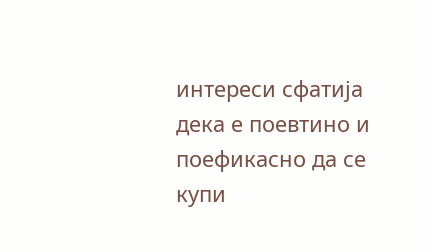интереси сфатија дека е поевтино и поефикасно да се купи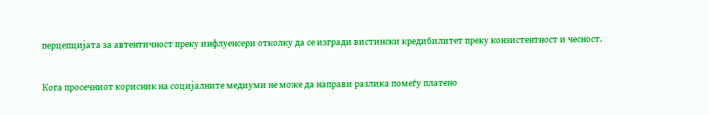перцепцијата за автентичност преку инфлуенсери отколку да се изгради вистински кредибилитет преку конзистентност и чесност.

Кога просечниот корисник на социјалните медиуми не може да направи разлика помеѓу платено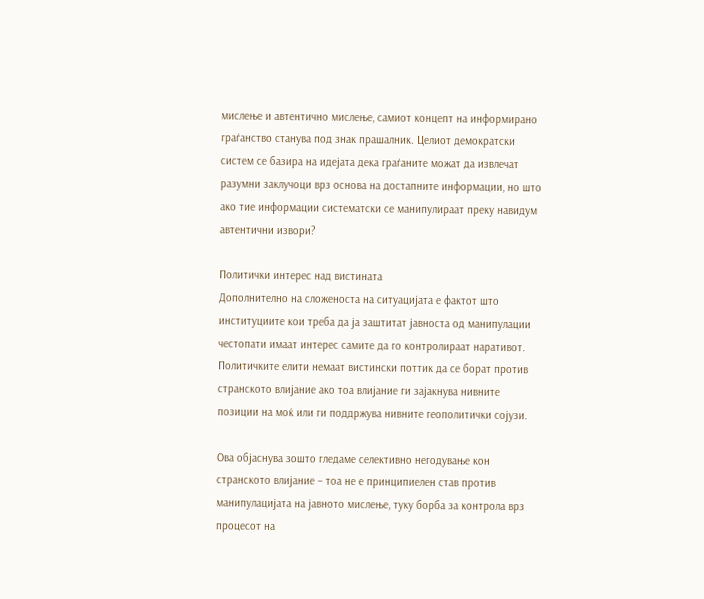мислење и автентично мислење, самиот концепт на информирано граѓанство станува под знак прашалник. Целиот демократски систем се базира на идејата дека граѓаните можат да извлечат разумни заклучоци врз основа на достапните информации, но што ако тие информации систематски се манипулираат преку навидум автентични извори?

Политички интерес над вистината
Дополнително на сложеноста на ситуацијата е фактот што институциите кои треба да ја заштитат јавноста од манипулации честопати имаат интерес самите да го контролираат наративот. Политичките елити немаат вистински поттик да се борат против странското влијание ако тоа влијание ги зајакнува нивните позиции на моќ или ги поддржува нивните геополитички сојузи.

Ова објаснува зошто гледаме селективно негодување кон странското влијание – тоа не е принципиелен став против манипулацијата на јавното мислење, туку борба за контрола врз процесот на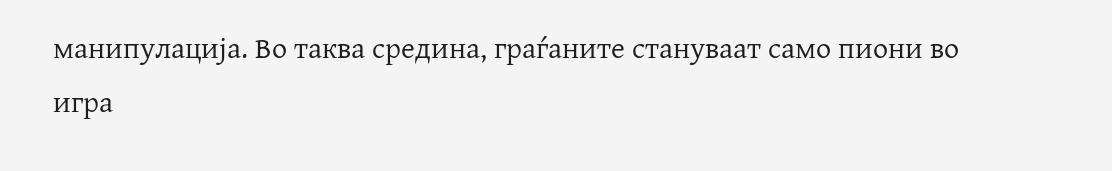манипулација. Во таква средина, граѓаните стануваат само пиони во игра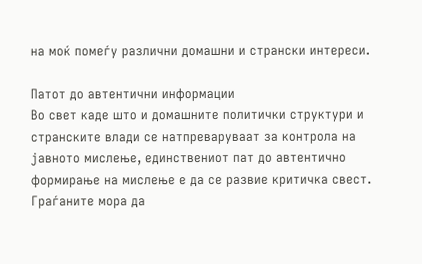на моќ помеѓу различни домашни и странски интереси.

Патот до автентични информации
Во свет каде што и домашните политички структури и странските влади се натпреваруваат за контрола на јавното мислење, единствениот пат до автентично формирање на мислење е да се развие критичка свест. Граѓаните мора да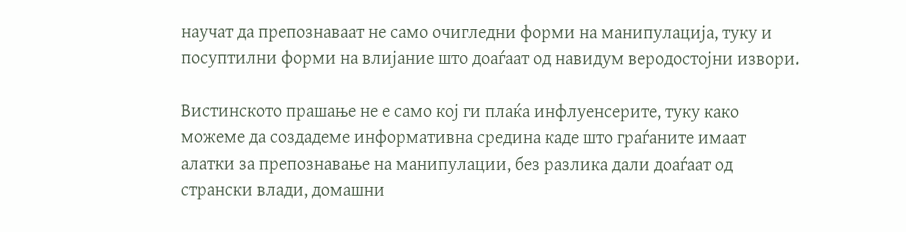научат да препознаваат не само очигледни форми на манипулација, туку и посуптилни форми на влијание што доаѓаат од навидум веродостојни извори.

Вистинското прашање не е само кој ги плаќа инфлуенсерите, туку како можеме да создадеме информативна средина каде што граѓаните имаат алатки за препознавање на манипулации, без разлика дали доаѓаат од странски влади, домашни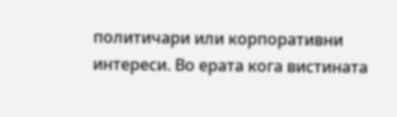политичари или корпоративни интереси. Во ерата кога вистината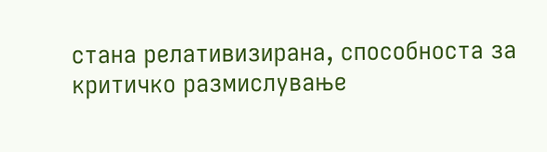стана релативизирана, способноста за критичко размислување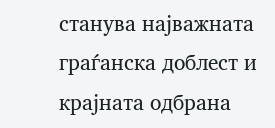станува најважната граѓанска доблест и крајната одбрана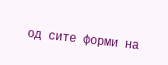од сите форми на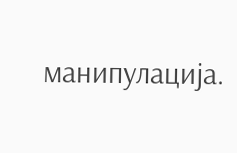манипулација.